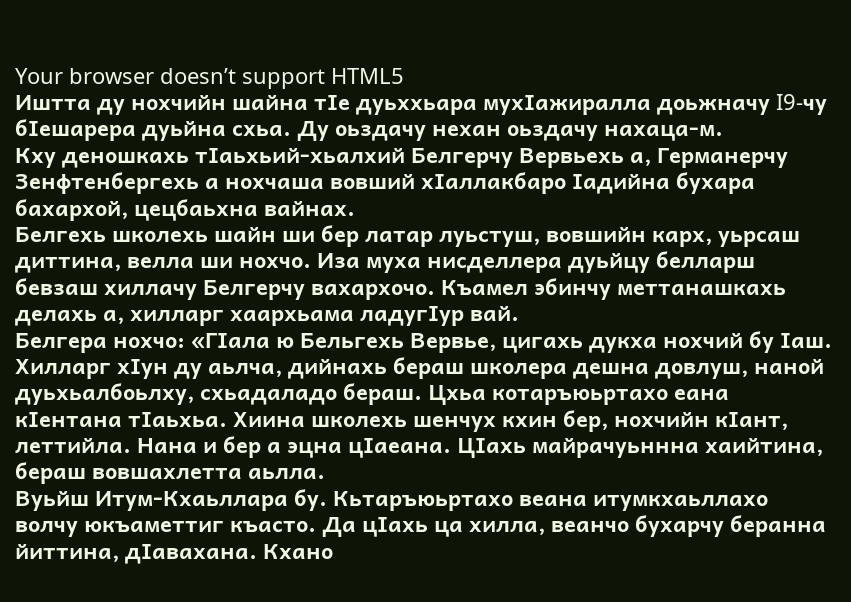Your browser doesn’t support HTML5
Иштта ду нохчийн шайна тIе дуьххьара мухIажиралла доьжначу I9-чу бIешарера дуьйна схьа. Ду оьздачу нехан оьздачу нахаца-м.
Кху деношкахь тIаьхьий-хьалхий Белгерчу Вервьехь а, Германерчу Зенфтенбергехь а нохчаша вовший хIаллакбаро Iадийна бухара бахархой, цецбаьхна вайнах.
Белгехь школехь шайн ши бер латар луьстуш, вовшийн карх, уьрсаш диттина, велла ши нохчо. Иза муха нисделлера дуьйцу белларш бевзаш хиллачу Белгерчу вахархочо. Къамел эбинчу меттанашкахь делахь а, хилларг хаархьама ладугIур вай.
Белгера нохчо: «ГIала ю Бельгехь Вервье, цигахь дукха нохчий бу Iаш. Хилларг хIун ду аьлча, дийнахь бераш школера дешна довлуш, наной дуьхьалбоьлху, схьадаладо бераш. Цхьа котаръюьртахо еана кIентана тIаьхьа. Хиина школехь шенчух кхин бер, нохчийн кIант, леттийла. Нана и бер а эцна цIаеана. ЦIахь майрачуьннна хаийтина, бераш вовшахлетта аьлла.
Вуьйш Итум-Кхаьллара бу. Кьтаръюьртахо веана итумкхаьллахо волчу юкъаметтиг къасто. Да цIахь ца хилла, веанчо бухарчу беранна йиттина, дIавахана. Кхано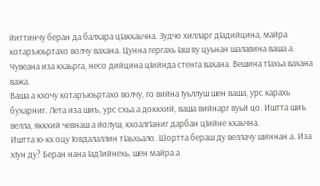йиттинчу беран да балхара цIакхаьчна. Зудчо хилларг дIадийцина, майра котаръюьртахо волчу вахана. Цунна гергахь Iаш ву цуьнан шалавина ваша а. Чувеана иза кхаьрга, несо дийцина цIийнда стенга вахана. Вешина тIахьа вахана важа.
Ваша а кхочу котаръюьртахо волчу, го вийна Iуьллуш шен ваша, урс карахь бухарниг. Лета иза шиъ, урс схьа а доккхий, ваша вийнарг вуьй цо. Иштта шиъ велла, яккхий чевнаш а йолуш, кхоалгIаниг дарбан цIийне кхаьчна.
Иштта ю-кх оцу Iовдалаллин тIаьхьало. Шортта бераш ду веллачу шиннан а. Иза хIун ду? Беран нана Iад1ийнехь, шен майра а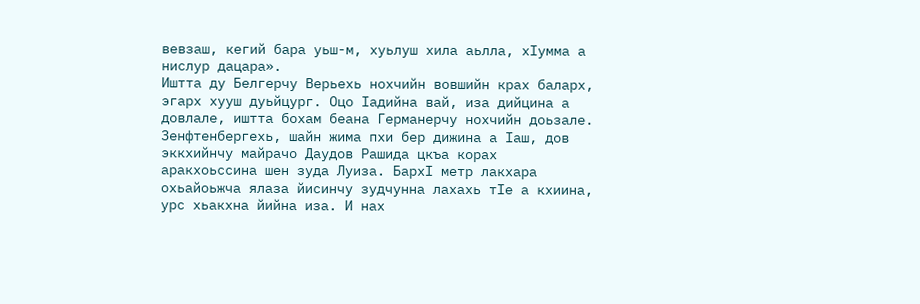вевзаш, кегий бара уьш-м, хуьлуш хила аьлла, хIумма а нислур дацара».
Иштта ду Белгерчу Верьехь нохчийн вовшийн крах баларх, эгарх хууш дуьйцург. Оцо Iадийна вай, иза дийцина а довлале, иштта бохам беана Германерчу нохчийн доьзале. Зенфтенбергехь, шайн жима пхи бер дижина а Iаш, дов эккхийнчу майрачо Даудов Рашида цкъа корах аракхоьссина шен зуда Луиза. БархI метр лакхара охьайоьжча ялаза йисинчу зудчунна лахахь тIе а кхиина, урс хьакхна йийна иза. И нах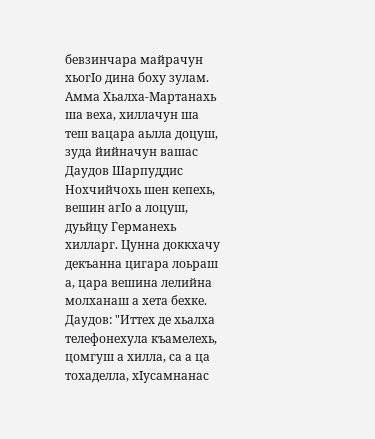бевзинчара майрачун хьогIо дина боху зулам.
Амма Хьалха-Мартанахь ша веха, хиллачун ша теш вацара аьлла доцуш, зуда йийначун вашас Даудов Шарпуддис Нохчийчохь шен кепехь, вешин агIо а лоцуш, дуьйцу Германехь хилларг. Цунна доккхачу декъанна цигара лоьраш а, цара вешина лелийна молханаш а хета бехке.
Даудов: "Иттех де хьалха телефонехула къамелехь, цомгуш а хилла, са а ца тохаделла, хIусамнанас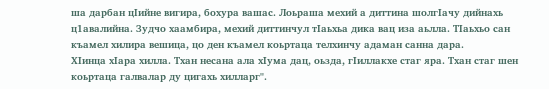ша дарбан цIийне вигира, бохура вашас. Лоьраша мехий а диттина шолгIачу дийнахь ц1авалийна. Зудчо хаамбира, мехий диттинчул тIаьхьа дика вац иза аьлла. ТIаьхьо сан къамел хилира вешица, цо ден къамел коьртаца телхинчу адаман санна дара.
ХIинца хIара хилла. Тхан несана ала хIума дац, оьзда, гIиллакхе стаг яра. Тхан стаг шен коьртаца галвалар ду цигахь хилларг".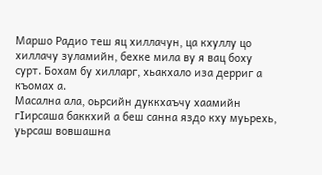Маршо Радио теш яц хиллачун, ца кхуллу цо хиллачу зуламийн, бехке мила ву я вац боху сурт. Бохам бу хилларг, хьакхало иза дерриг а къомах а.
Масална ала, оьрсийн дуккхаъчу хаамийн гIирсаша баккхий а беш санна яздо кху муьрехь, уьрсаш вовшашна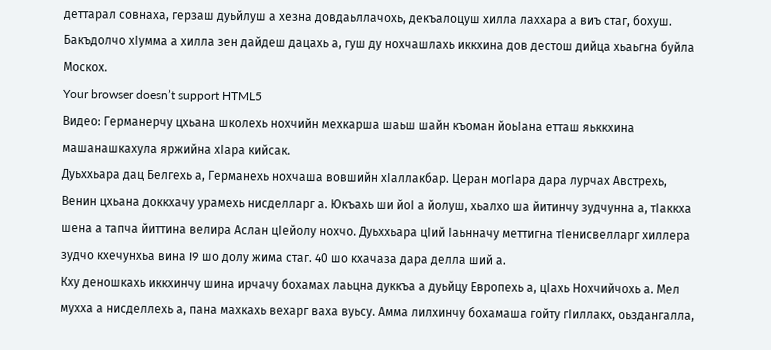деттарал совнаха, герзаш дуьйлуш а хезна довдаьллачохь, декъалоцуш хилла лаххара а виъ стаг, бохуш.
Бакъдолчо хIумма а хилла зен дайдеш дацахь а, гуш ду нохчашлахь иккхина дов дестош дийца хьаьгна буйла Москох.
Your browser doesn’t support HTML5
Видео: Германерчу цхьана школехь нохчийн мехкарша шаьш шайн къоман йоьIана етташ яьккхина машанашкахула яржийна хIара кийсак.
Дуьххьара дац Белгехь а, Германехь нохчаша вовшийн хIаллакбар. Церан могIара дара лурчах Австрехь, Венин цхьана доккхачу урамехь нисделларг а. Юкъахь ши йоI а йолуш, хьалхо ша йитинчу зудчунна а, тIаккха шена а тапча йиттина велира Аслан цIейолу нохчо. Дуьххьара цIий Iаьнначу меттигна тIенисвелларг хиллера зудчо кхечунхьа вина I9 шо долу жима стаг. 40 шо кхачаза дара делла ший а.
Кху деношкахь иккхинчу шина ирчачу бохамах лаьцна дуккъа а дуьйцу Европехь а, цIахь Нохчийчохь а. Мел мухха а нисделлехь а, пана махкахь вехарг ваха вуьсу. Амма лилхинчу бохамаша гойту гIиллакх, оьздангалла,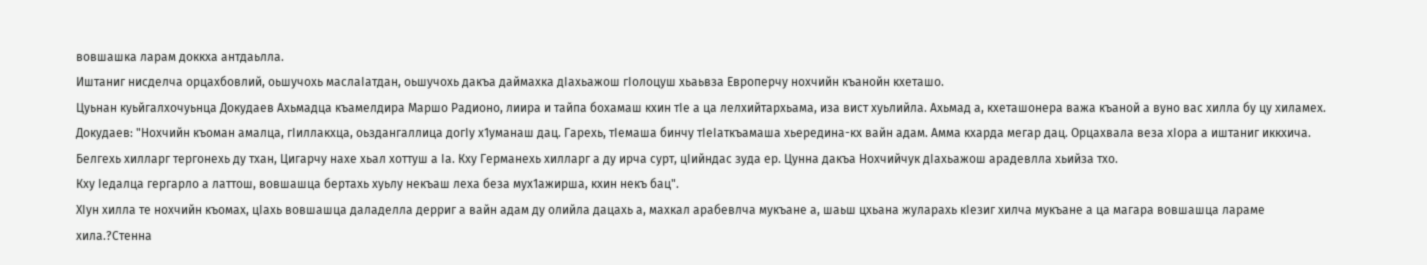вовшашка ларам доккха антдаьлла.
Иштаниг нисделча орцахбовлий, оьшучохь маслаIатдан, оьшучохь дакъа даймахка дIахьажош гIолоцуш хьаьвза Европерчу нохчийн къанойн кхеташо.
Цуьнан куьйгалхочуьнца Докудаев Ахьмадца къамелдира Маршо Радионо, лиира и тайпа бохамаш кхин тIе а ца лелхийтархьама, иза вист хуьлийла. Ахьмад а, кхеташонера важа къаной а вуно вас хилла бу цу хиламех.
Докудаев: "Нохчийн къоман амалца, гIиллакхца, оьздангаллица догIу х1уманаш дац. Гарехь, тIемаша бинчу тIеIаткъамаша хьередина-кх вайн адам. Амма кхарда мегар дац. Орцахвала веза хIора а иштаниг иккхича.
Белгехь хилларг тергонехь ду тхан, Цигарчу нахе хьал хоттуш а Iа. Кху Германехь хилларг а ду ирча сурт, цIийндас зуда ер. Цунна дакъа Нохчийчук дIахьажош арадевлла хьийза тхо.
Кху Iедалца гергарло а латтош, вовшашца бертахь хуьлу некъаш леха беза мух1ажирша, кхин некъ бац".
ХIун хилла те нохчийн къомах, цIахь вовшашца даладелла дерриг а вайн адам ду олийла дацахь а, махкал арабевлча мукъане а, шаьш цхьана жуларахь кIезиг хилча мукъане а ца магара вовшашца лараме хила.?Стенна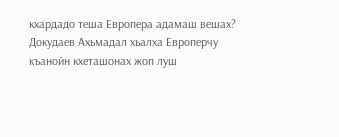кхардадо теша Европера адамаш вешах?
Докудаев Ахьмадал хьалха Европерчу къанойн кхеташонах жоп луш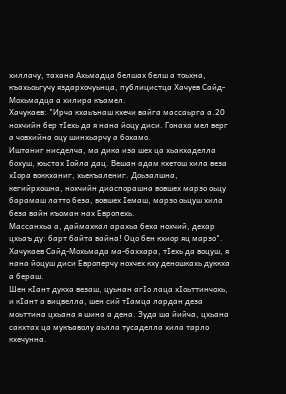хиллачу, тахана Ахьмадца белшах белш а тоьхна, къахьоьгучу яздархочуьнца, публицистца Хачуев Сайд-Мохьмадца а хилира къамел.
Хачукаев: "Ирча кхаьънаш кхечи вайга массаьрга а.20 нохчийн бер тIехь да я нана йоцу диси. Гонаха мел верг а човхийна оцу шинхьарчу а бохамо.
Иштаниг нисделча, ма дика иза шех ца хьакхаделла бохуш, юьстах Iойла дац. Вешан адам кхетош хила веза хIора воккханиг, хьекъалениг. Доьзалшна, кегийрхошна, нохчийн диаспорашна вовшех марзо оьцу барамаш латто беза, вовшех Iемаш, марзо оьцуш хила беза вайн къоман нах Европехь.
Массанхьа а, даймахкал арахьа беха нохчий, дехар цхьаъ ду: барт байта вайна! Оцо бен кхиор яц марзо".
Хачукаев Сайд-Мохьмада ма-баххара, тIехь да воцуш, я нана йоцуш диси Европерчу нохчех кху деношкахь дуккха а бераш.
Шен кIант дукха везаш, цуьнан агIо лаца хIоьттинчохь, и кIант а вицвелла, шен сий тIамца лардан деза моьттина цхьана я шина а дена. Зуда ша йийча, цхьана сакхтах ца мукъаволу аьлла тусаделла хила тарло кхечунна.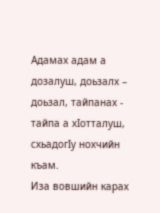Адамах адам а дозалуш, доьзалх – доьзал, тайпанах - тайпа а хIотталуш, схьадогIу нохчийн къам.
Иза вовшийн карах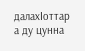далахIоттар а ду цунна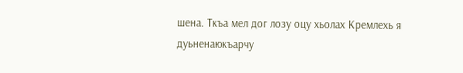шена. Ткъа мел дог лозу оцу хьолах Кремлехь я дуьненаюкъарчу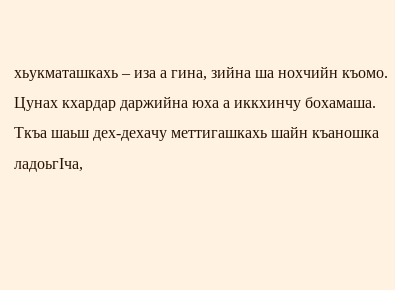хьукматашкахь – иза а гина, зийна ша нохчийн къомо. Цунах кхардар даржийна юха а иккхинчу бохамаша. Ткъа шаьш дех-дехачу меттигашкахь шайн къаношка ладоьгIча,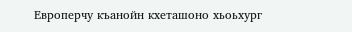Европерчу къанойн кхеташоно хьоьхург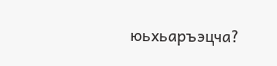юьхьаръэцча?